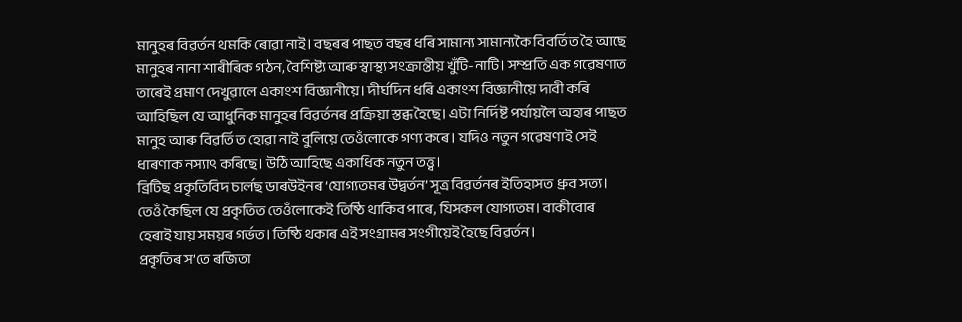মানুহৰ বিৱৰ্তন থমকি ৰোৱা নাই। বছৰৰ পাছত বছৰ ধৰি সামান্য সামান্যকৈ বিবর্তিত হৈ আছে মানুহৰ নানা শাৰীৰিক গঠন, বৈশিষ্ট্য আৰু স্বাস্থ্য সংক্রান্তীয় খুঁটি-নাটি। সম্প্রতি এক গৱেষণাত তাৰেই প্রমাণ দেখুৱালে একাংশ বিজ্ঞানীয়ে। দীর্ঘদিন ধৰি একাংশ বিজ্ঞানীয়ে দাবী কৰি আহিছিল যে আধুনিক মানুহৰ বিৱৰ্তনৰ প্ৰক্ৰিয়া স্তব্ধ হৈছে। এটা নির্দিষ্ট পৰ্যায়লৈ অহাৰ পাছত মানুহ আৰু বিৱৰ্তিত হোৱা নাই বুলিয়ে তেওঁলোকে গণ্য কৰে। যদিও নতুন গৱেষণাই সেই ধাৰণাক নস্যাৎ কৰিছে। উঠি আহিছে একাধিক নতুন তত্ত্ব।
ব্রিটিছ প্রকৃতিবিদ চার্লছ ডাৰউইনৰ ‘যোগ্যতমৰ উদ্বর্তন’ সূত্ৰ বিৱৰ্তনৰ ইতিহাসত ধ্রুব সত্য। তেওঁ কৈছিল যে প্রকৃতিত তেওঁলোকেই তিষ্ঠি থাকিব পাৰে, যিসকল যোগ্যতম। বাকীবোৰ হেৰাই যায় সময়ৰ গৰ্ভত। তিষ্ঠি থকাৰ এই সংগ্ৰামৰ সংগীয়েই হৈছে বিৱৰ্তন।
প্রকৃতিৰ স’তে ৰজিতা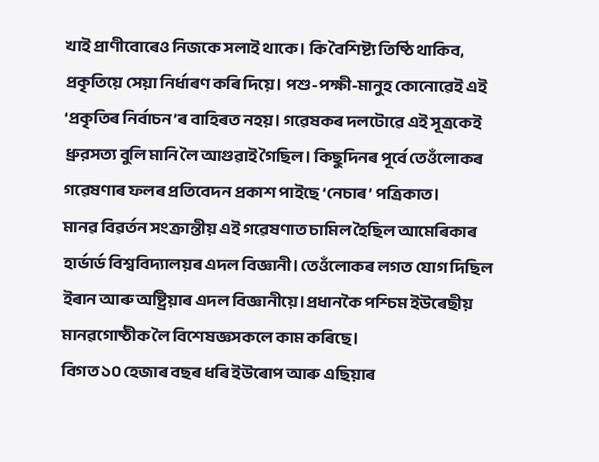খাই প্রাণীবোৰেও নিজকে সলাই থাকে। কি বৈশিষ্ট্য তিষ্ঠি থাকিব, প্রকৃতিয়ে সেয়া নির্ধাৰণ কৰি দিয়ে। পশু-পক্ষী-মানুহ কোনোৱেই এই ‘প্ৰকৃতিৰ নিৰ্বাচন’ৰ বাহিৰত নহয়। গৱেষকৰ দলটোৱে এই সূত্রকেই ধ্রুরসত্য বুলি মানি লৈ আগুৱাই গৈছিল। কিছুদিনৰ পূর্বে তেওঁলোকৰ গৱেষণাৰ ফলৰ প্রতিবেদন প্রকাশ পাইছে ‘নেচাৰ’ পত্রিকাত।
মানৱ বিৱৰ্তন সংক্রান্তীয় এই গৱেষণাত চামিল হৈছিল আমেৰিকাৰ হার্ভার্ড বিশ্ববিদ্যালয়ৰ এদল বিজ্ঞানী। তেওঁলোকৰ লগত যোগ দিছিল ইৰান আৰু অষ্ট্ৰিয়াৰ এদল বিজ্ঞানীয়ে।প্রধানকৈ পশ্চিম ইউৰেছীয় মানৱগোষ্ঠীক লৈ বিশেষজ্ঞসকলে কাম কৰিছে।
বিগত ১০ হেজাৰ বছৰ ধৰি ইউৰোপ আৰু এছিয়াৰ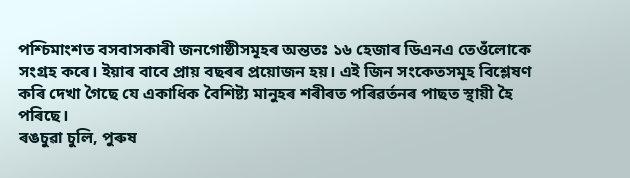পশ্চিমাংশত বসবাসকাৰী জনগোষ্ঠীসমূহৰ অন্ততঃ ১৬ হেজাৰ ডিএনএ তেওঁলোকে সংগ্রহ কৰে। ইয়াৰ বাবে প্ৰায় বছৰৰ প্রয়োজন হয়। এই জিন সংকেতসমূহ বিশ্লেষণ কৰি দেখা গৈছে যে একাধিক বৈশিষ্ট্য মানুহৰ শৰীৰত পৰিৱৰ্তনৰ পাছত স্থায়ী হৈ পৰিছে।
ৰঙচুৱা চুলি, পুৰুষ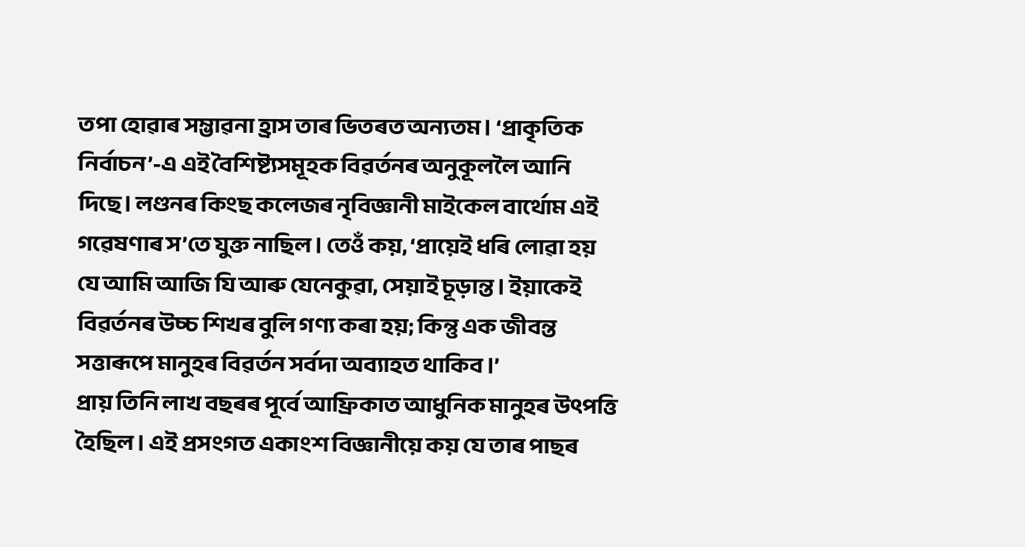তপা হোৱাৰ সম্ভাৱনা হ্রাস তাৰ ভিতৰত অন্যতম। ‘প্রাকৃতিক নির্বাচন’-এ এই বৈশিষ্ট্যসমূহক বিৱৰ্তনৰ অনুকূললৈ আনি দিছে। লণ্ডনৰ কিংছ কলেজৰ নৃবিজ্ঞানী মাইকেল বার্থোম এই গৱেষণাৰ স’তে যুক্ত নাছিল। তেওঁ কয়, ‘প্রায়েই ধৰি লোৱা হয় যে আমি আজি যি আৰু যেনেকুৱা, সেয়াই চূড়ান্ত। ইয়াকেই বিৱৰ্তনৰ উচ্চ শিখৰ বুলি গণ্য কৰা হয়; কিন্তু এক জীবন্ত সত্তাৰূপে মানুহৰ বিৱর্তন সর্বদা অব্যাহত থাকিব।’
প্রায় তিনি লাখ বছৰৰ পূৰ্বে আফ্রিকাত আধুনিক মানুহৰ উৎপত্তি হৈছিল। এই প্রসংগত একাংশ বিজ্ঞানীয়ে কয় যে তাৰ পাছৰ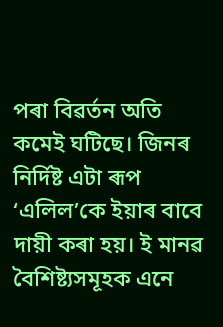পৰা বিৱৰ্তন অতি কমেই ঘটিছে। জিনৰ নিৰ্দিষ্ট এটা ৰূপ ‘এলিল’কে ইয়াৰ বাবে দায়ী কৰা হয়। ই মানৱ বৈশিষ্ট্যসমূহক এনে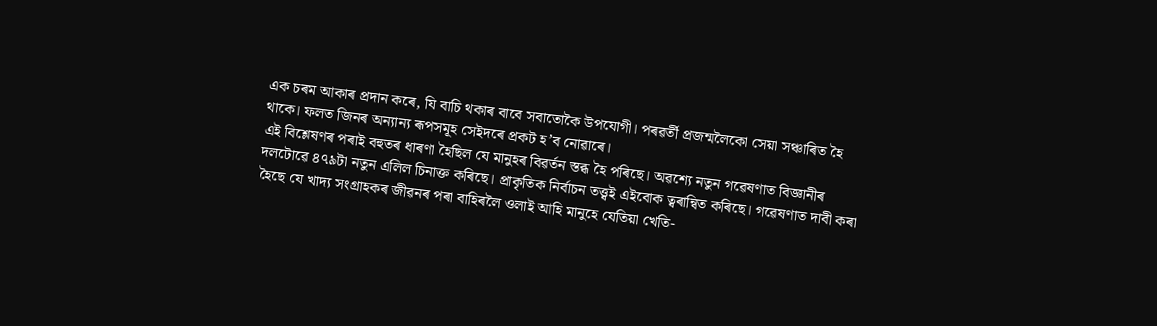এক চৰম আকাৰ প্ৰদান কৰে, যি বাচি থকাৰ বাবে সবাতোকৈ উপযোগী। পৰৱৰ্তী প্রজন্মলৈকো সেয়া সঞ্চাৰিত হৈ থাকে। ফলত জিনৰ অন্যান্য ৰূপসমূহ সেইদৰে প্রকট হ’ব নোৱাৰে।
এই বিশ্লেষণৰ পৰাই বহুতৰ ধাৰণা হৈছিল যে মানুহৰ বিৱৰ্তন স্তব্ধ হৈ পৰিছে। অৱশ্যে নতুন গৱেষণাত বিজ্ঞানীৰ দলটোৱে ৪৭৯টা নতুন এলিল চিনাক্ত কৰিছে। প্রাকৃতিক নির্বাচন তত্ত্বই এইবোক ত্বৰান্বিত কৰিছে। গৱেষণাত দাবী কৰা হৈছে যে খাদ্য সংগ্ৰাহকৰ জীৱনৰ পৰা বাহিৰলৈ ওলাই আহি মানুহে যেতিয়া খেতি-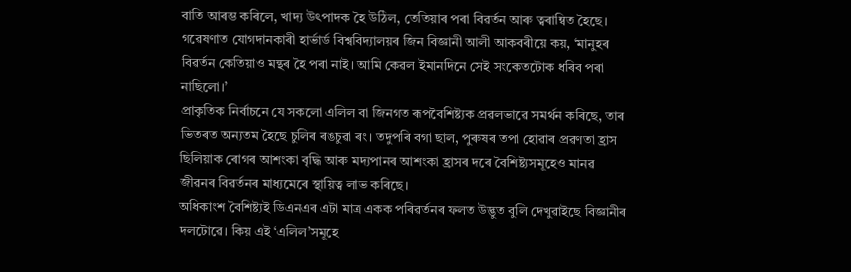বাতি আৰম্ভ কৰিলে, খাদ্য উৎপাদক হৈ উঠিল, তেতিয়াৰ পৰা বিৱৰ্তন আৰু ত্বৰান্বিত হৈছে।
গৱেষণাত যোগদানকাৰী হার্ভার্ড বিশ্ববিদ্যালয়ৰ জিন বিজ্ঞানী আলী আকবৰীয়ে কয়, ‘মানুহৰ বিৱৰ্তন কেতিয়াও মন্থৰ হৈ পৰা নাই। আমি কেৱল ইমানদিনে সেই সংকেতটোক ধৰিব পৰা নাছিলো।’
প্রাকৃতিক নির্বাচনে যে সকলো এলিল বা জিনগত ৰূপবৈশিষ্ট্যক প্ৰৱলভাৱে সমর্থন কৰিছে, তাৰ ভিতৰত অন্যতম হৈছে চুলিৰ ৰঙচুৱা ৰং। তদুপৰি বগা ছাল, পুৰুষৰ তপা হোৱাৰ প্ৰৱণতা হ্রাস ছিলিয়াক ৰোগৰ আশংকা বৃদ্ধি আৰু মদ্যপানৰ আশংকা হ্ৰাসৰ দৰে বৈশিষ্ট্যসমূহেও মানৱ জীৱনৰ বিৱৰ্তনৰ মাধ্যমেৰে স্থায়িত্ব লাভ কৰিছে।
অধিকাংশ বৈশিষ্ট্যই ডিএনএৰ এটা মাত্র একক পৰিৱৰ্তনৰ ফলত উদ্ভুত বুলি দেখুৱাইছে বিজ্ঞানীৰ দলটোৱে। কিয় এই ‘এলিল’সমূহে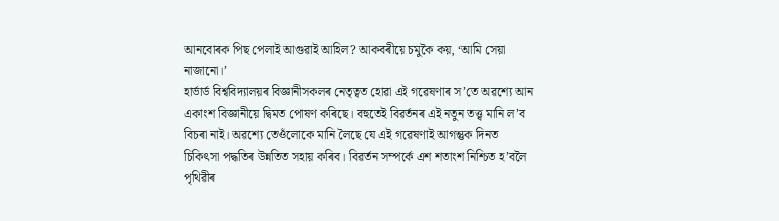আনবোৰক পিছ পেলাই আগুৱাই আহিল? আকবৰীয়ে চমুকৈ কয়, ‘আমি সেয়া নাজানো।’
হার্ভার্ড বিশ্ববিদ্যালয়ৰ বিজ্ঞানীসকলৰ নেতৃত্বত হোৱা এই গৱেষণাৰ স’তে অৱশ্যে আন একাংশ বিজ্ঞানীয়ে দ্বিমত পোষণ কৰিছে। বহুতেই বিৱৰ্তনৰ এই নতুন তত্ত্ব মানি ল’ব বিচৰা নাই। অৱশ্যে তেওঁলোকে মানি লৈছে যে এই গৱেষণাই আগন্তুক দিনত চিকিৎসা পদ্ধতিৰ উন্নতিত সহায় কৰিব। বিৱৰ্তন সম্পর্কে এশ শতাংশ নিশ্চিত হ’বলৈ পৃথিৱীৰ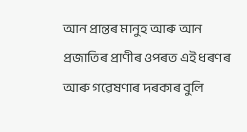আন প্ৰান্তৰ মানুহ আৰু আন প্ৰজাতিৰ প্ৰাণীৰ ওপৰত এই ধৰণৰ আৰু গৱেষণাৰ দৰকাৰ বুলি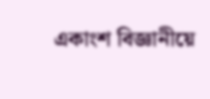একাংশ বিজ্ঞানীয়ে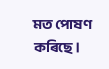মত পোষণ কৰিছে।